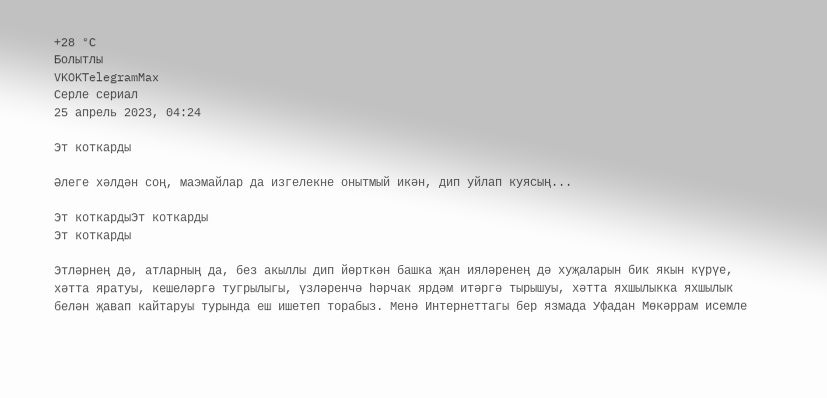+28 °С
Болытлы
VKOKTelegramMax
Серле сериал
25 апрель 2023, 04:24

Эт коткарды

Әлеге хәлдән соң, маэмайлар да изгелекне онытмый икән, дип уйлап куясың...

Эт коткардыЭт коткарды
Эт коткарды

Этләрнең дә, атларның да, без акыллы дип йөрткән башка җан ияләренең дә хуҗаларын бик якын күрүе, хәтта яратуы, кешеләргә тугрылыгы, үзләренчә һәрчак ярдәм итәргә тырышуы, хәтта яхшылыкка яхшылык белән җавап кайтаруы турында еш ишетеп торабыз. Менә Интернеттагы бер язмада Уфадан Мөкәррам исемле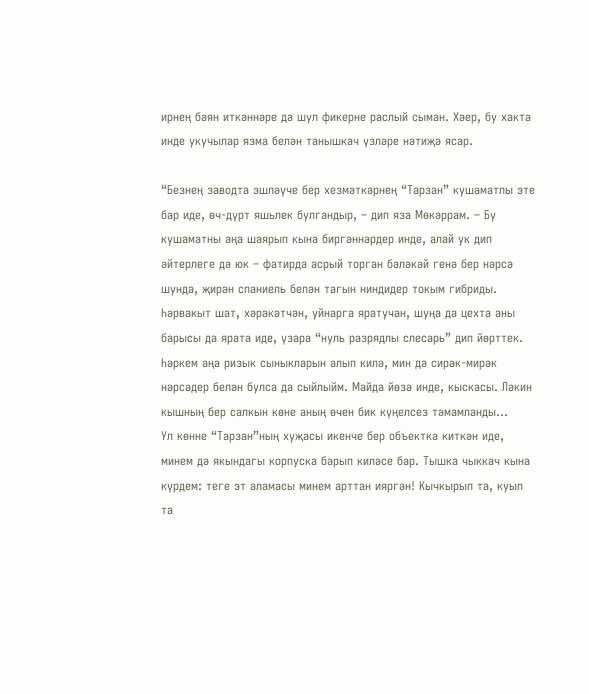ирнең бәян иткәннәре дә шул фикерне раслый сыман. Хәер, бу хакта инде укучылар язма белән танышкач үзләре нәтиҗә ясар.

“Безнең заводта эшләүче бер хезмәткәрнең “Тарзан” кушаматлы эте бар иде, өч-дүрт яшьлек булгандыр, – дип яза Мөкәррам. – Бу кушаматны аңа шаярып кына биргәннәрдер инде, алай ук дип әйтерлеге дә юк – фатирда асрый торган бәләкәй генә бер нәрсә шунда, җирән спаниель белән тагын ниндидер токым гибриды. Һәрвакыт шат, хәрәкәтчән, уйнарга яратучан, шуңа да цехта аны барысы да ярата иде, үзара “нуль разрядлы слесарь” дип йөрттек. Һәркем аңа ризык сыныкларын алып килә, мин дә сирәк-мирәк нәрсәдер белән булса да сыйлыйм. Майда йөзә инде, кыскасы. Ләкин кышның бер салкын көне аның өчен бик күңелсез тәмамланды...
Ул көнне “Тарзан”ның хуҗасы икенче бер объектка киткән иде, минем дә якындагы корпуска барып киләсе бар. Тышка чыккач кына күрдем: теге эт аламасы минем арттан ияргән! Кычкырып та, куып та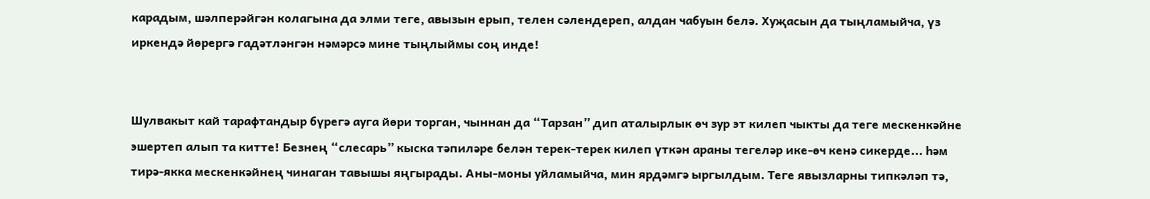карадым, шәлперәйгән колагына да элми теге, авызын ерып, телен сәлендереп, алдан чабуын белә. Хуҗасын да тыңламыйча, үз иркендә йөрергә гадәтләнгән нәмәрсә мине тыңлыймы соң инде!


Шулвакыт кай тарафтандыр бүрегә ауга йөри торган, чыннан да “Тарзан” дип аталырлык өч зур эт килеп чыкты да теге мескенкәйне эшертеп алып та китте! Безнең “слесарь” кыска тәпиләре белән терек-терек килеп үткән араны тегеләр ике-өч кенә сикерде... һәм тирә-якка мескенкәйнең чинаган тавышы яңгырады. Аны-моны уйламыйча, мин ярдәмгә ыргылдым. Теге явызларны типкәләп тә,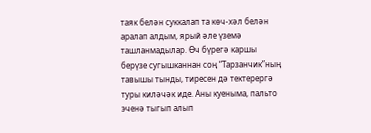таяк белән суккалап та көч-хәл белән аралап алдым, ярый әле үземә ташланмадылар. Өч бүрегә каршы берүзе сугышканнан соң “Тарзанчик”ның тавышы тынды, тиресен дә тектерергә туры киләчәк иде. Аны куеныма, пальто эченә тыгып алып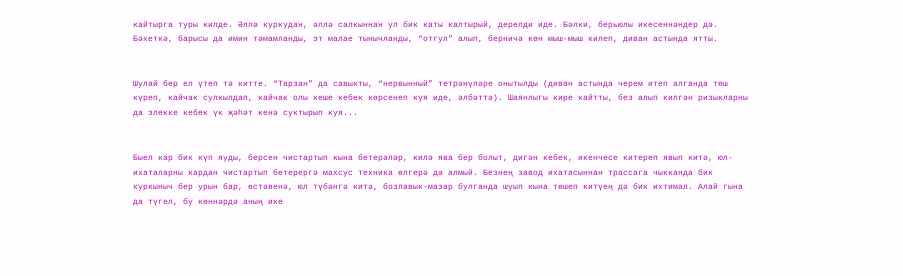кайтырга туры килде. Әллә куркудан, әллә салкыннан ул бик каты калтырый, дерелди иде. Бәлки, берьюлы икесеннәндер дә. Бәхеткә, барысы да имин тәмамланды, эт малае тынычланды, “отгул” алып, берничә көн мыш-мыш килеп, диван астында ятты.


Шулай бер ел үтеп тә китте. “Тарзан” да савыкты, “нервынный” тетрәнүләре онытылды (диван астында черем итеп алганда төш күреп, кайчак сулкылдап, кайчак олы кеше кебек көрсенеп куя иде, әлбәттә). Шаянлыгы кире кайтты, без алып килгән ризыкларны да элекке кебек үк җәһәт кенә суктырып куя...


Быел кар бик күп яуды, берсен чистартып кына бетерәләр, килә ява бер болыт, дигән кебек, икенчесе китереп явып китә, юл-ихаталарны кардан чистартып бетерергә махсус техника өлгерә дә алмый. Безнең завод ихатасыннан трассага чыкканда бик куркыныч бер урын бар, өстәвенә, юл түбәнгә китә, бозлавык-мазар булганда шуып кына төшеп китүең дә бик ихтимал. Алай гына да түгел, бу көннәрдә аның ике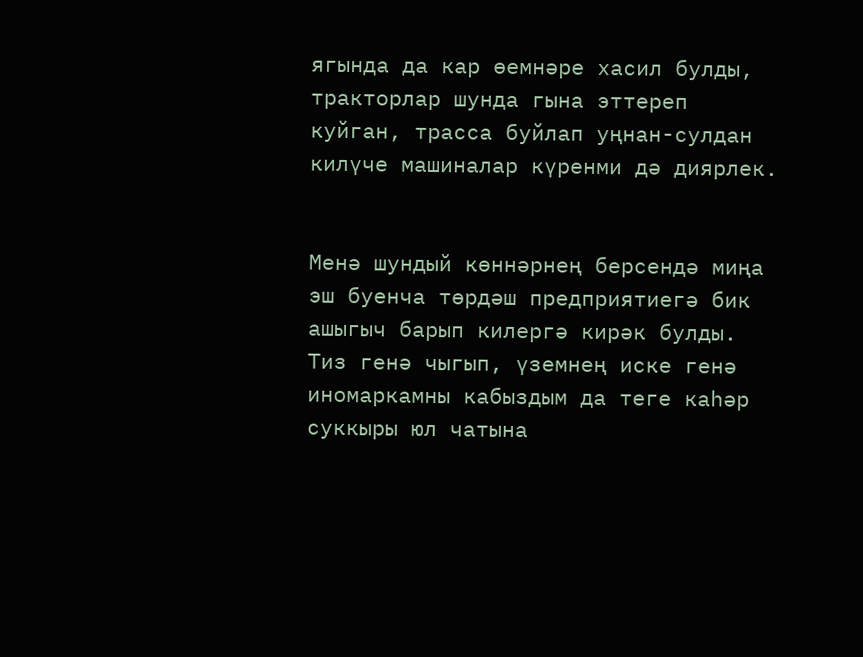ягында да кар өемнәре хасил булды, тракторлар шунда гына эттереп куйган, трасса буйлап уңнан-сулдан килүче машиналар күренми дә диярлек.


Менә шундый көннәрнең берсендә миңа эш буенча төрдәш предприятиегә бик ашыгыч барып килергә кирәк булды. Тиз генә чыгып, үземнең иске генә иномаркамны кабыздым да теге каһәр суккыры юл чатына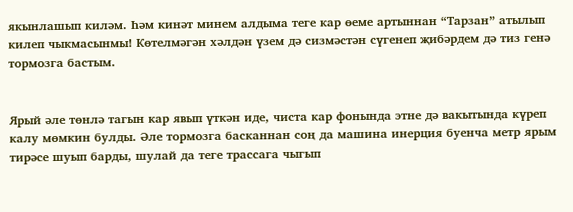якынлашып киләм. Һәм кинәт минем алдыма теге кар өеме артыннан “Тарзан” атылып килеп чыкмасынмы! Көтелмәгән хәлдән үзем дә сизмәстән сүгенеп җибәрдем дә тиз генә тормозга бастым.


Ярый әле төнлә тагын кар явып үткән иде, чиста кар фонында этне дә вакытында күреп калу мөмкин булды. Әле тормозга басканнан соң да машина инерция буенча метр ярым тирәсе шуып барды, шулай да теге трассага чыгып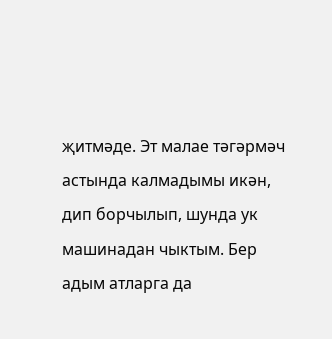җитмәде. Эт малае тәгәрмәч астында калмадымы икән, дип борчылып, шунда ук машинадан чыктым. Бер адым атларга да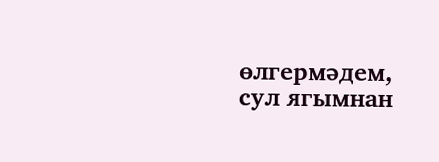өлгермәдем, сул ягымнан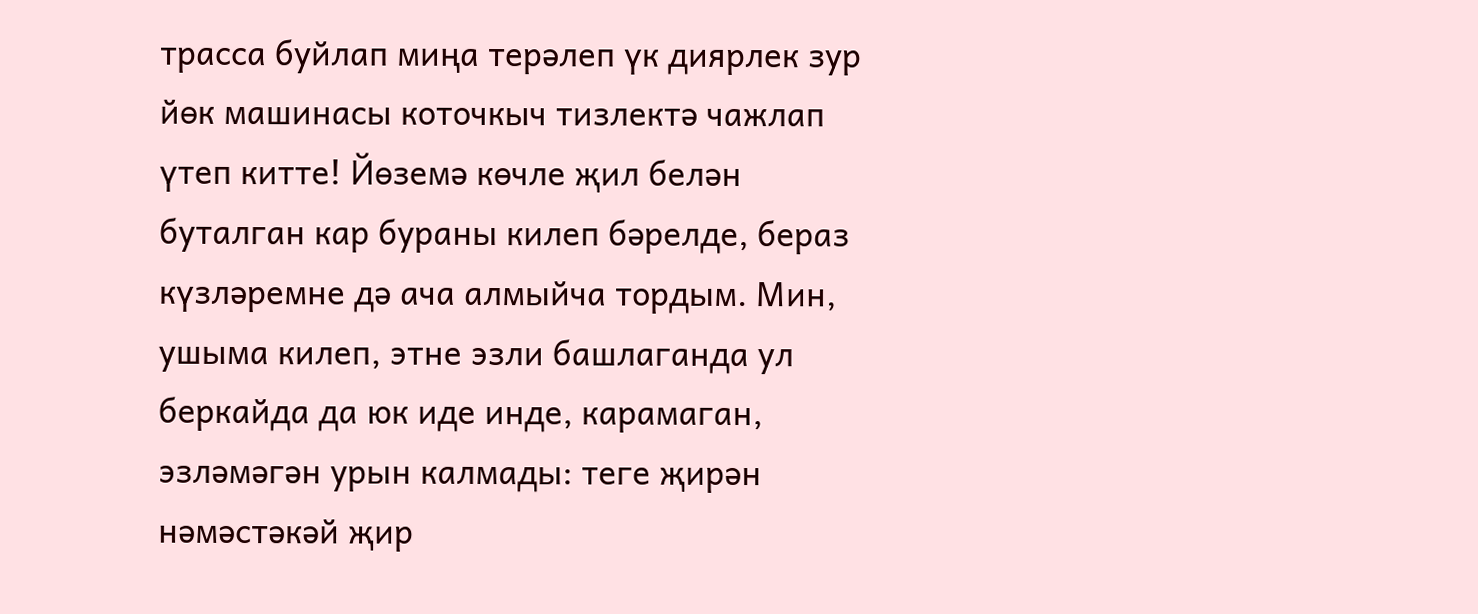трасса буйлап миңа терәлеп үк диярлек зур йөк машинасы коточкыч тизлектә чажлап үтеп китте! Йөземә көчле җил белән буталган кар бураны килеп бәрелде, бераз күзләремне дә ача алмыйча тордым. Мин, ушыма килеп, этне эзли башлаганда ул беркайда да юк иде инде, карамаган, эзләмәгән урын калмады: теге җирән нәмәстәкәй җир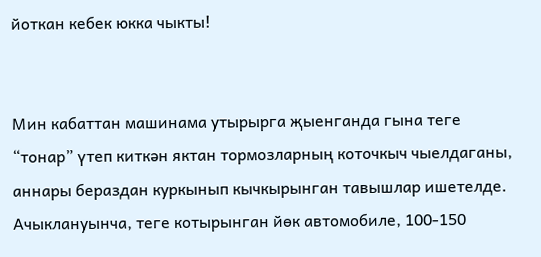йоткан кебек юкка чыкты!


Мин кабаттан машинама утырырга җыенганда гына теге “тонар” үтеп киткән яктан тормозларның коточкыч чыелдаганы, аннары бераздан куркынып кычкырынган тавышлар ишетелде. Ачыклануынча, теге котырынган йөк автомобиле, 100-150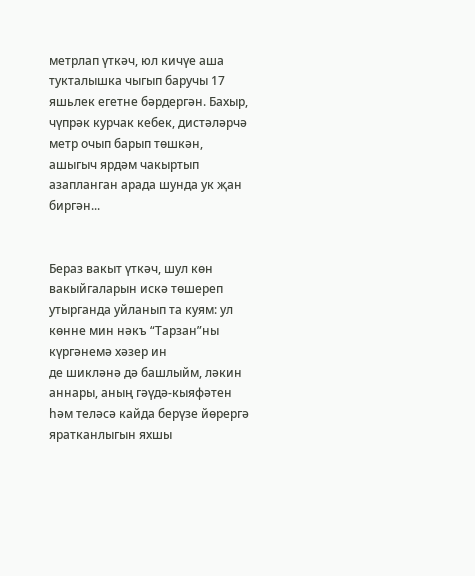метрлап үткәч, юл кичүе аша тукталышка чыгып баручы 17 яшьлек егетне бәрдергән. Бахыр, чүпрәк курчак кебек, дистәләрчә метр очып барып төшкән, ашыгыч ярдәм чакыртып азапланган арада шунда ук җан биргән...


Бераз вакыт үткәч, шул көн вакыйгаларын искә төшереп утырганда уйланып та куям: ул көнне мин нәкъ “Тарзан”ны күргәнемә хәзер ин
де шикләнә дә башлыйм, ләкин аннары, аның гәүдә-кыяфәтен һәм теләсә кайда берүзе йөрергә яратканлыгын яхшы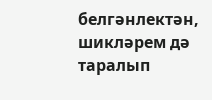белгәнлектән, шикләрем дә таралып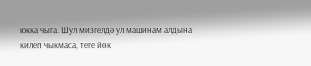юкка чыга. Шул мизгелдә ул машинам алдына килеп чыкмаса, теге йөк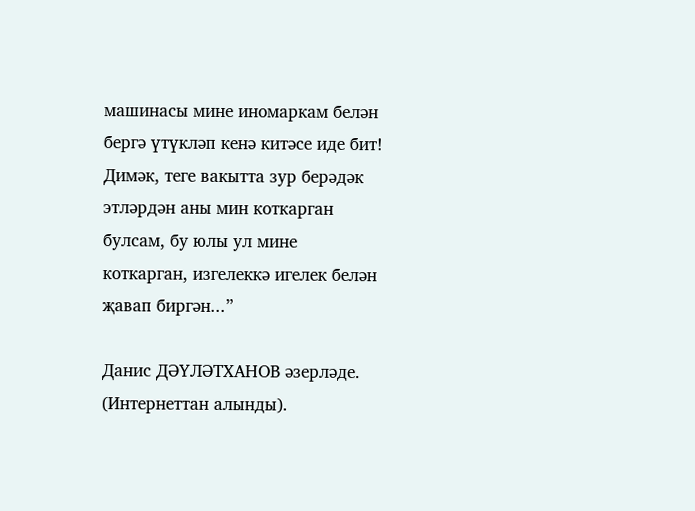машинасы мине иномаркам белән бергә үтүкләп кенә китәсе иде бит! Димәк, теге вакытта зур берәдәк этләрдән аны мин коткарган булсам, бу юлы ул мине коткарган, изгелеккә игелек белән җавап биргән...”

Данис ДӘҮЛӘТХАНОВ әзерләде.
(Интернеттан алынды).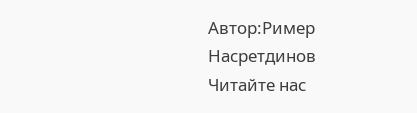Автор:Ример Насретдинов
Читайте нас